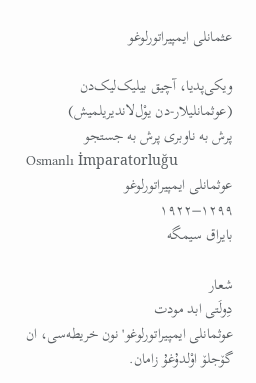عثمانلی ایمپیراتورلوغو

ویکی‌پدیا، آچیق بیلیک‌لیک‌دن
(عوثمانلیلار-دن يوْل‌لاندیریلمیش)
پرش به ناوبری پرش به جستجو
Osmanlı İmparatorluğu
عوثمانلی ایمپیراتورلوغو
۱۲۹۹–۱۹۲۲
بایراق سیمگه

شعار
دِولَتی ابد مودت
عوثمانلی ایمپیراتورلوغو'نون خریطه‌سی، ان گۆجلۆ اوْلدۇغۇ زامان.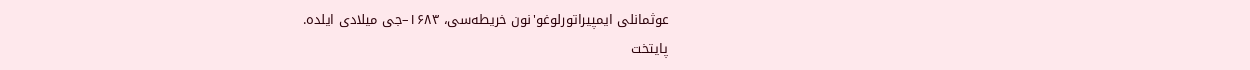عوثمانلی ایمپیراتورلوغو'نون خریطه‌سی، ۱۶۸۳–جی میلادی ایلده.
پایتخت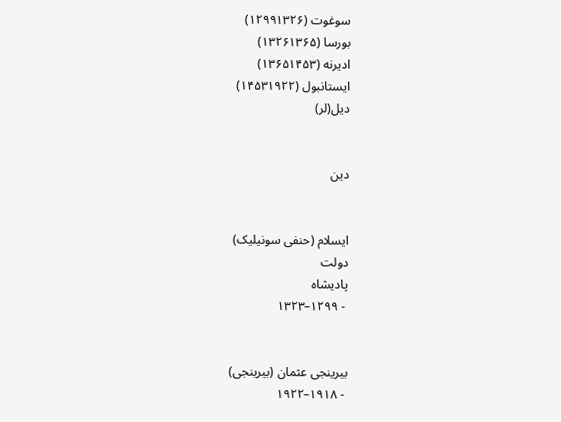سوغوت (۱۲۹۹۱۳۲۶)
بورسا (۱۳۲۶۱۳۶۵)
ادیرنه (۱۳۶۵۱۴۵۳)
ایستانبول (۱۴۵۳۱۹۲۲)
دیل(لر)


دین


ایسلام (حنفی سونیلیک)
دولت
پادیشاه
 - ۱۲۹۹–۱۳۲۳


بیرینجی عثمان (بیرینجی)
 - ۱۹۱۸–۱۹۲۲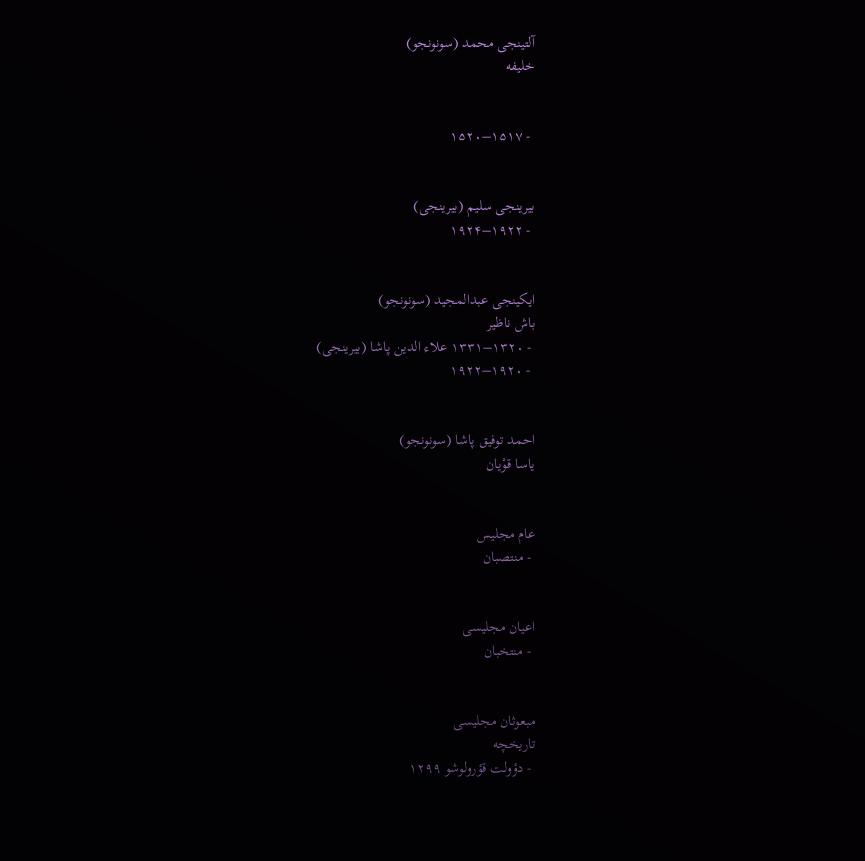آلتینجی محمد (سونونجو)
خلیفه


 - ۱۵۱۷–۱۵۲۰


بیرینجی سلیم (بیرینجی)
 - ۱۹۲۲–۱۹۲۴


ایکینجی عبدالمجید (سونونجو)
باش ناظیر
 - ۱۳۲۰–۱۳۳۱ علاء الدین پاشا (بیرینجی)
 - ۱۹۲۰–۱۹۲۲


احمد توفیق پاشا (سونونجو)
یاسا‌ قوْیان


عام مجلیس
 - منتصبان


اعیان مجلیسی
 - منتخبان


مبعوثان مجلیسی
تاریخچه
 - دؤولت قؤرولوشو ۱۲۹۹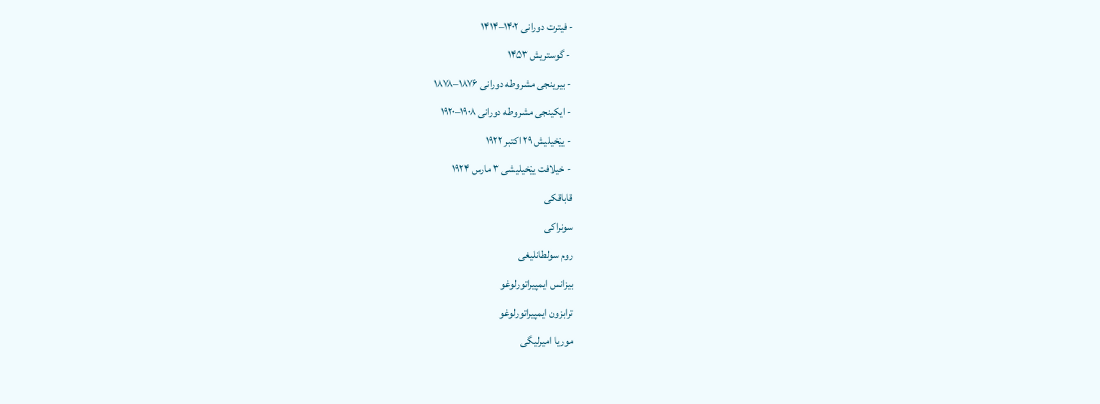- فیترت دورانی ۱۴۰۲–۱۴۱۴
 - گوستریش ۱۴۵۳
 - بیرینجی مشروطه دورانی ۱۸۷۶–۱۸۷۸
 - ایکینجی مشروطه دورانی ۱۹۰۸–۱۹۲۰
 - ییٛخیلیش ۲۹ اکتبر ۱۹۲۲
 - خیلافت ییٛخیلیشی ۳ مارس ۱۹۲۴
قاباقکی
سونراکی
روم سولطانلیغی
بیزانس ایمپیراتورلوغو
ترابزون ایمپیراتورلوغو
موریا امیرلیگی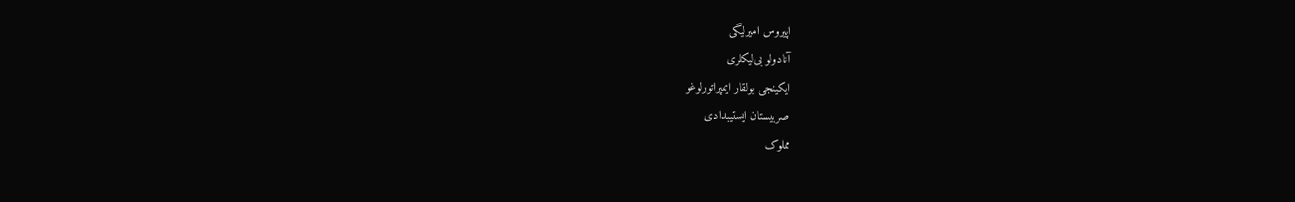اپیروس امیرلیگی
آنادولو بی‌لیکلری
ایکینجی بولقار ایمپراتورلوغو
صربیستان ایستیبدادی
مملوک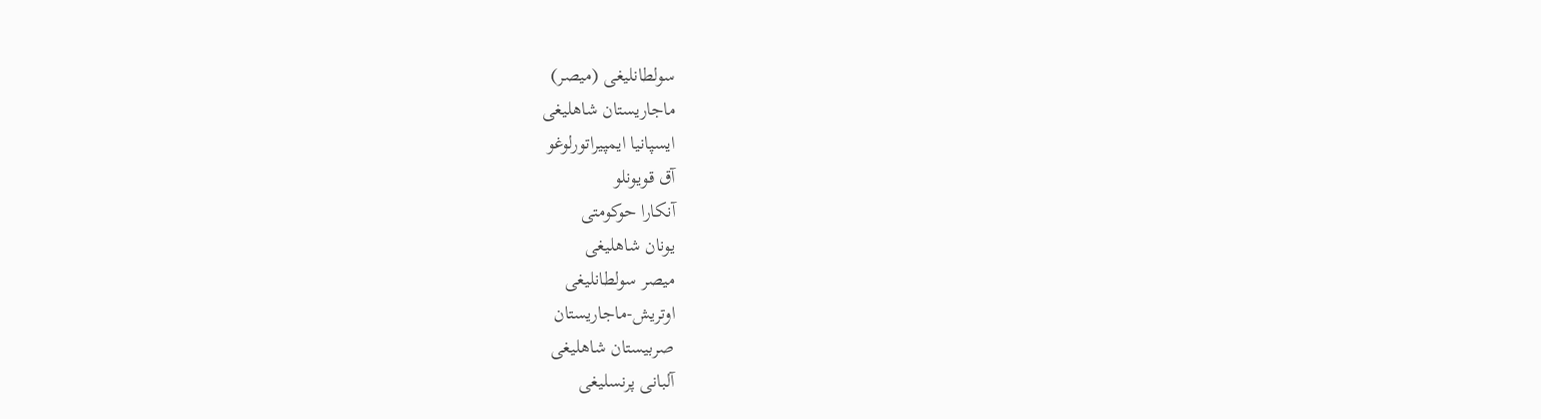سولطانلیغی (میصر)
ماجاریستان شاهلیغی
ایسپانیا ایمپیراتورلوغو
آق قویونلو
آنکارا حوکومتی
یونان شاهلیغی
میصر سولطانلیغی
اوتریش-ماجاریستان
صربیستان شاهلیغی
آلبانی پرنسلیغی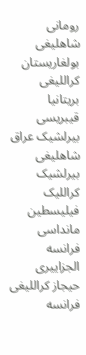رومانی شاهلیغی
بولغاریستان کراللیغی
بریتانیا قیبریسی
بیرلشیک عراق شاهلیغی
بیرلشیک کراللیک فیلیسطین مانداسی
فرانسه الجزاییری
حیجاز کراللیغی
فرانسه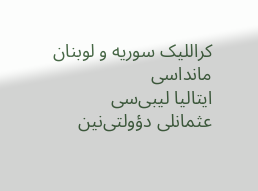کراللیک سوریه و لوبنان مانداسی
ایتالیا لیبی‌سی
عثمانلی دؤولتی‌نین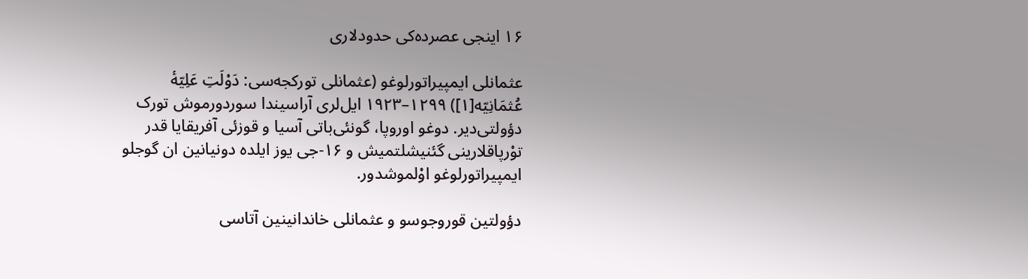۱۶ اینجی عصرده‌کی حدودلاری

عثمانلی ایمپیراتورلوغو (عثمانلی تورکجه‌سی: دَوْلَتِ عَلِیّهٔ عُثمَانِیّه[۱]) ۱۲۹۹–۱۹۲۳ ایل‌لری آراسیندا سوردورموش تورک دؤولتی‌دیر. دوغو اوروپا، گونئی‌باتی آسیا و قوزئی آفریقایا قدر توْرپاقلارینی گئنیشلتمیش و ۱۶-جی یوز ایلده دونیانین ان گوجلو ایمپیراتورلوغو اوْلموشدور.

دؤولتین قوروجوسو و عثمانلی خاندانینین آتاسی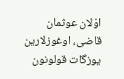اوْلان عوثمان قاضی، اوغوزلارین یوزگات قولونون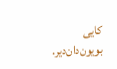کایی بویون‌دان‌دیر.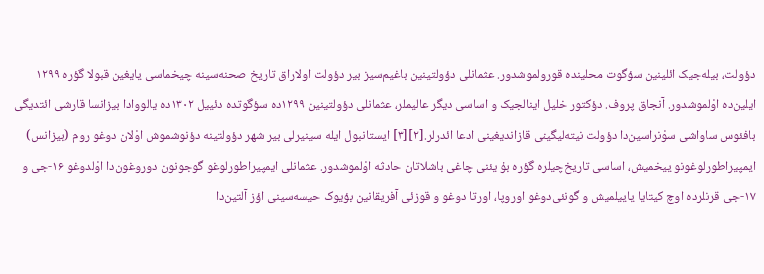دؤولت، بیله‌جیک ائلینین سؤگوت محلینده قورولموشدور. عثمانلی دؤولتینین باغیم‌سیز بیر دؤولت اولاراق تاریخ صحنه‌سینه چیخماسی یایغین قبولا گؤره ۱۲۹۹ ایلین‌ده اوْلموشدور. آنجاق پروف. دؤکتور خلیل اینالجیک و اساسی دیگر عالیملر، عثمانلی دؤولتینین ۱۲۹۹ده سؤگوتده دئییل ۱۳۰۲ده یالووادا بیزانسا قارشی ائتدیگی بافئوس ساواشی سوْنراسین‌دا دؤولت نیته‌لیگینی قازاندیغینی ادعا ائدرلر.[۲][۳] ایستانبول ایله سینیرلی بیر شهر دؤولتینه دؤنوشموش اوْلان دوغو روم (بیزانس) ایمپیراطورلوغونو ییخمیش، اساسی تاریخ‌چیلره گؤره بۇ یئنی چاغی باشلاتان حادثه اوْلموشدور. عثمانلی ایمپیراطورلوغو گوجونون دوروغون‌دا اوْلدوغو ۱۶-جی و ۱۷-جی قرنلرده اوچ کیتایا یاییلمیش و گونئی‌دوغو اوروپا، اورتا دوغو و قوزئی آفریقانین بؤیوک حیسه‌سینی اؤز آلتین‌دا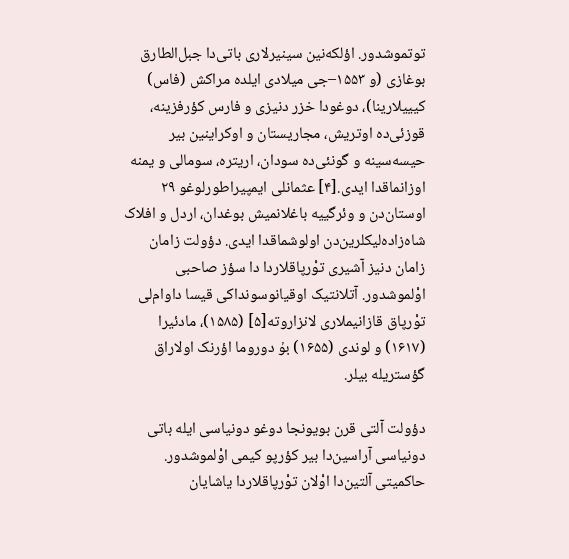توتموشدور. اؤلکه‌نین سینیرلاری باتی‌دا جبل‌الطارق بوغازی (و ۱۵۵۳–جی میلادی ایلده مراکش (فاس) کیییلارینا)، دوغودا خزر دنیزی و فارس کؤرفزینه، قوزئی‌ده اوتریش، مجاریستان و اوکراینین بیر حیسه‌سینه و گونئی‌ده سودان، اریتره، سومالی و یمنه اوزانماقدا ایدی.[۴] عثمانلی ایمپیراطورلوغو ۲۹ اوستان‌دن و وئرگییه باغلانمیش بوغدان، اردل و افلاک شاه‌زاده‌لیکلرین‌دن اولوشماقدا ایدی. دؤولت زامان زامان دنیز آشیری توْرپاقلاردا دا سؤز صاحبی اوْلموشدور. آتلانتیک اوقیانوسونداکی قیسا داوام‌لی توْرپاق قازانیملاری لانزاروته[۵] (۱۵۸۵)، مادئیرا (۱۶۱۷) و لوندی (۱۶۵۵) بۇ دوروما اؤرنک اولاراق گؤستریله بیلر.

دؤولت آلتی قرن بویونجا دوغو دونیاسی ایله باتی دونیاسی آراسین‌دا بیر کؤرپو کیمی اوْلموشدور. حاکمیتی آلتین‌دا اوْلان توْرپاقلاردا یاشایان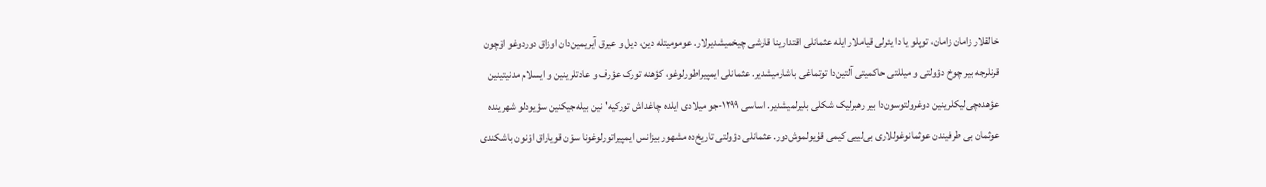خالقلار زامان زامان، توپلو یا دا یئرلی قیاملار ایله عثمانلی اقتدارینا قارشی چیخمیشدیرلار. عومومیتله دین، دیل و عیرق آیریمین‌دان اوزاق دوردوغو اۆچون قرنلرجه بیر چوخ دؤولتی و میللتی حاکمیتی آلتین‌دا توتماغی باشارمیشدیر. عثمانلی ایمپیراطورلوغو، کؤهنه تورک عؤرف و عادتلرینین و ایسلام مدنیتینین عؤهده‌چی‌لیکلرینین دوغرولتوسون‌دا بیر رهبرلیک شکلی بلیرلمیشدیر. اساسی ۱۲۹۹-جو میلادی ایلده چاغداش تورکیه'نین بیله‌جیکنین سؤیودلو شهرینده عوثمان بی طرفیندن عوثمانوغوللاری بی‌لییی کیمی قۇیولموش‌دور. عثمانلی دؤولتی تاریخ‌ده مشهور بیزانس ایمپیراتورلوغونا سوْن قویاراق اوْنون باشکندی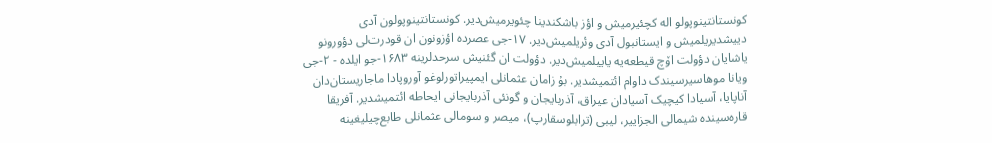کونستانتینوپولو اله کچئیرمیش و اؤز باشکندینا چئویرمیش‌دیر. کونستانتینوپولون آدی دییشدیریلمیش و ایستانبول آدی وئریلمیش‌دیر. ۱۷-جی عصرده اؤزونون ان قودرت‌لی دؤورونو یاشایان دؤولت اۆچ قیطعه‌یه یاییلمیش‌دیر. دؤولت ان گئنیش سرحدلرینه ۱۶۸۳-جو ایلده - ۲-جی ویانا موهاسیرسیندک داوام ائتمیشدیر. بۇ زامان عثمانلی ایمپیراتورلوغو آوروپادا ماجاریستان‌دان آناپایا، آسیادا کیچیک آسیادان عیراق، آذربایجان و گونئی آذربایجانی ایحاطه ائتمیشدیر. آفریقا قاره‌سینده شیمالی الجزاییر، لیبی (ترابلوسقارپ)، میصر و سومالی عثمانلی طابع‌چیلیغینه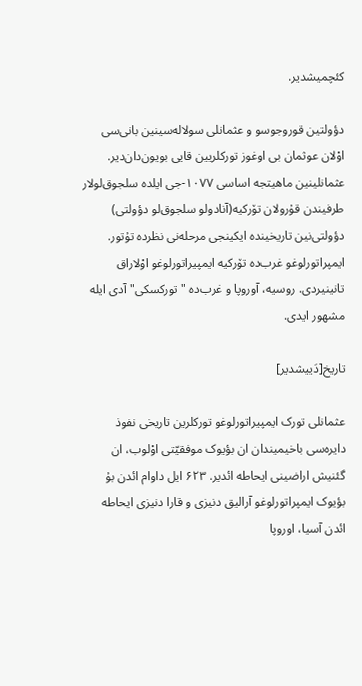کئچمیشدیر.

دؤولتین قوروجوسو و عثمانلی سولاله‌سینین بانی‌سی اوْلان عوثمان بی اوغوز تورکلریین قایی بویون‌دان‌دیر. عثمانلینین ماهیتجه اساسی ۱۰۷۷-جی ایلده سلجوق‌لولار طرفیندن قۇرولان تۆرکیه(آنادولو سلجوق‌لو دؤولتی) دؤولتی‌نین تاریخینده ایکینجی مرحله‌نی نظرده تۇتور. ایمپراتورلوغو غرب‌ده تۆرکیه ایمپیراتورلوغو اوْلاراق تانینیردی. روسیه، آوروپا و غرب‌ده "تورکسکی" آدی ایله مشهور ایدی.

تاریخ[دَییشدیر]

عثمانلی تورک ایمپیراتورلوغو تورکلرین تاریخی نفوذ دایره‌سی باخیمیندان ان بؤیوک موفقیّتی اوْلوب، ان گئنیش اراضینی ایحاطه ائدیر. ۶۲۳ ایل داوام ائدن بۇ بؤیوک ایمپراتورلوغو آرالیق دنیزی و قارا دنیزی ایحاطه ائدن آسیا، اوروپا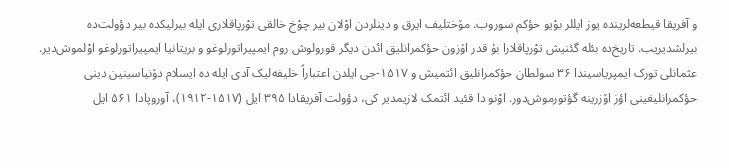و آفریقا قیطعه‌لرینده یوز ایللر بوْیو حؤکم سوروب. مۆختلیف ایرق و دینلردن اوْلان بیر چوْخ خالقی توْرپاقلاری ایله بیرلیکده بیر دؤولت‌ده بیرلشدیریب. تاریخ‌ده بئله گئنیش توْرپاقلارا بۇ قدر اۇزون حؤکمرانلیق ائدن دیگر قورولوش روم ایمپیراتورلوغو و بریتانیا ایمپیراتورلوغو اوْلموش‌دیر. عثمانلی تورک ایمپریاسیندا ۳۶ سولطان حؤکمرانلیق ائتمیش و ۱۵۱۷-جی ایلدن اعتباراً خلیفه‌لیک آدی ایله ده ایسلام دۆنیاسینین دینی حؤکمرانلیغینی اؤز اۆزرینه گؤتورموش‌دور. اوْنو دا قئید ائتمک لازیمدیر کی، دؤولت آفریقادا ۳۹۵ ایل (۱۵۱۷-۱۹۱۲)، آوروپادا ۵۶۱ ایل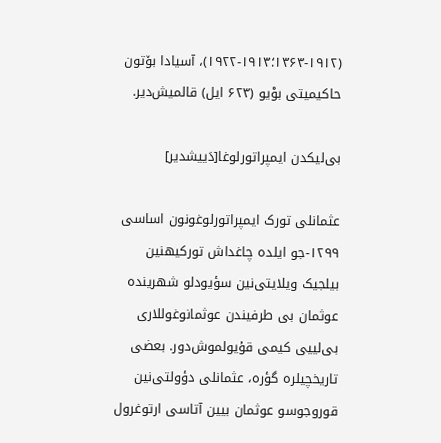(۱۳۶۳-۱۹۱۲؛۱۹۱۳-۱۹۲۲)، آسیادا بۆتون حاکیمیتی بوْیو (۶۲۳ ایل) قالمیش‌دیر.

بی‌لیکدن ایمپراتورلوغا[دَییشدیر]

عثمانلی تورک ایمپراتورلوغونون اساسی ۱۲۹۹-جو ایلده چاغداش تورکیهنین بیلجیک ویلایتی‌نین سؤیودلو شهرینده عوثمان بی طرفیندن عوثمانوغوللاری بی‌لییی کیمی قۇیولموش‌دور. بعضی تاریخچیلره گؤره، عثمانلی دؤولتی‌نین قوروجوسو عوثمان بیین آتاسی ارتوغرول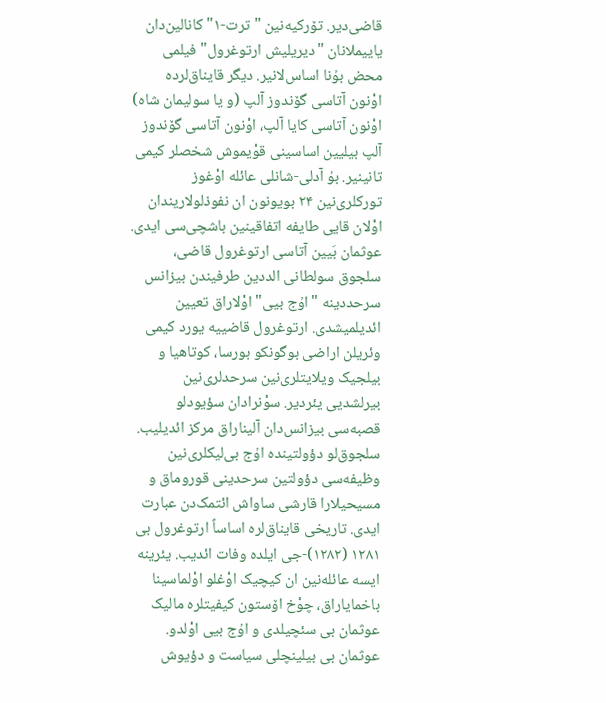قاضی‌دیر. تۆرکیه‌نین "ترت-۱" کانالین‌دان یاییملانان "دیریلیش ارتوغرول" فیلمی محض بۇنا اساس‌لانیر. دیگر قایناق‌لرده اوْنون آتاسی گۆندوز آلپ (و یا سولیمان شاه) اوْنون آتاسی کایا آلپ، اوْنون آتاسی گۆندوز آلپ بیلیین اساسینی قوْیموش شخصلر کیمی تانینیر. بۇ آدلی-شانلی عائله اوْغوز تورکلری‌نین ۲۴ بویونون ان نفوذلولاریندان اوْلان قایی طایفه اتفاقینین باشچی‌سی ایدی. عوثمان بَیین آتاسی ارتوغرول قاضی، سلجوق سولطانی الددین طرفیندن بیزانس سرحددینه "اۇج بیی" اوْلاراق تعیین ائدیلمیشدی. ارتوغرول قاضییه یورد کیمی وئریلن اراضی بوگونکو بورسا، کوتاهیا و بیلجیک ویلایتلری‌نین سرحدلری‌نین بیرلشدیی یئردیر. سوْنرادان سؤیودلو قصبه‌سی بیزانس‌دان آلیناراق مرکز ائدیلیب. سلجوق‌لو دؤولتینده اۇج بی‌لیکلری‌نین وظیفه‌سی دؤولتین سرحدینی قوروماق و مسیحیلارا قارشی ساواش ائتمک‌دن عبارت ایدی. تاریخی قایناق‌لره اساساً ارتوغرول بی ۱۲۸۱ (۱۲۸۲)-جی ایلده وفات ائدیب. یئرینه ایسه عائله‌نین ان کیچیک اوْغلو اوْلماسینا باخمایاراق، چوْخ اۆستون کیفیتلره مالیک عوثمان بی سئچیلدی و اۇج بیی اوْلدو. عوثمان بی بیلینچلی سیاست و دؤیوش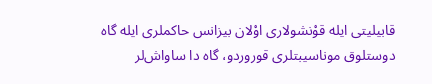قابیلیتی ایله قوْنشولاری اوْلان بیزانس حاکملری ایله گاه دوستلوق موناسیبتلری قوروردو، گاه دا ساواش‌لر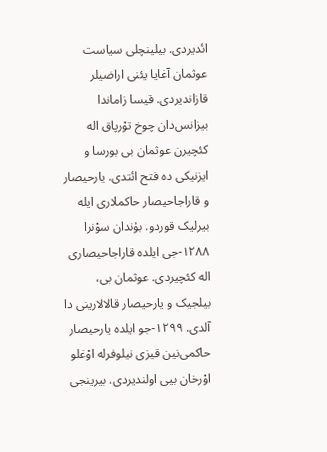ائدیردی. بیلینچلی سیاست عوثمان آغایا یئنی اراضیلر قازاندیردی. قیسا زاماندا بیزانس‌دان چوخ توْرپاق اله کئچیرن عوثمان بی بورسا و ایزنیکی ده فتح ائتدی. یارحیصار و قاراجاحیصار حاکملاری ایله بیرلیک قوردو. بۇندان سوْنرا ۱۲۸۸-جی ایلده قاراجاحیصاری اله کئچیردی. عوثمان بی، بیلجیک و یارحیصار قالالارینی دا آلدی. ۱۲۹۹-جو ایلده یارحیصار حاکمی‌نین قیزی نیلوفرله اوْغلو اوْرخان بیی اولندیردی. بیرینجی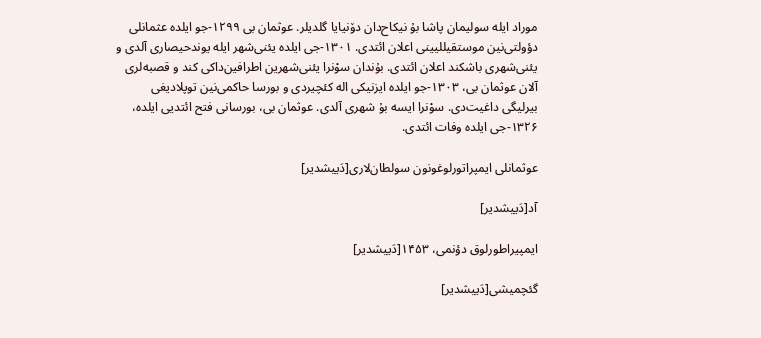موراد ایله سولیمان پاشا بۇ نیکاح‌دان دۆنیایا گلدیلر. عوثمان بی ۱۲۹۹-جو ایلده عثمانلی دؤولتی‌نین موستقیللیینی اعلان ائتدی. ۱۳۰۱-جی ایلده یئنی‌شهر ایله یوندحیصاری آلدی و یئنی‌شهری باشکند اعلان ائتدی. بۇندان سوْنرا یئنی‌شهرین اطرافین‌داکی کند و قصبه‌لری آلان عوثمان بی، ۱۳۰۳-جو ایلده ایزنیکی اله کئچیردی و بورسا حاکمی‌نین توپلادیغی بیرلیگی داغیت‌دی. سوْنرا ایسه بۇ شهری آلدی. عوثمان بی، بورسانی فتح ائتدیی ایلده، ۱۳۲۶-جی ایلده وفات ائتدی.

عوثمانلی ایمپراتورلوغونون سولطان‌لاری[دَییشدیر]

آد[دَییشدیر]

ایمپیراطورلوق دؤنمی، ۱۴۵۳[دَییشدیر]

گئچمیشی[دَییشدیر]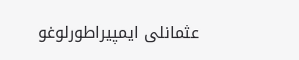عثمانلی ایمپیراطورلوغو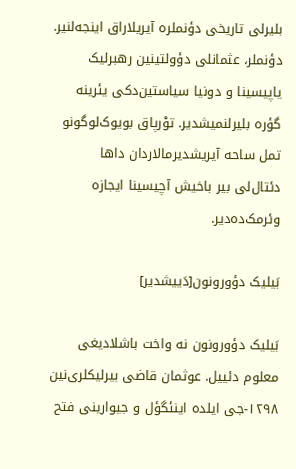بلیرلی تاریخی دؤنملره آیریلاراق اینجه‌لنیر. دؤنملر، عثمانلی دؤولتینین رهبرلیک یاپیسینا و دونیا سیاستین‌دکی یئرینه گؤره بلیرلنمیشدیر. توْرپاق بویوک‌لوگونو تمل ساحه آیریشدیرمالاردان داها دئتال‌لی بیر باخیش آچیسینا ایجازه وئرمک‌ده‌دیر.

بَیلیک دؤورونون[دَییشدیر]

بَیلیک دؤورونون نه واخت باشلادیغی معلوم دئییل. عوثمان قاضی بیرلیکلری‌نین ۱۲۹۸-جی ایلده اینئگؤل و جیوارینی فتح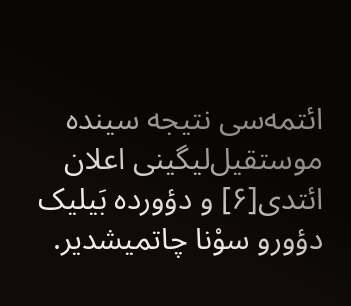ائتمه‌سی نتیجه سینده موستقیل‌لیگینی اعلان ائتدی[۶] و دؤورده بَیلیک دؤورو سوْنا چاتمیشدیر.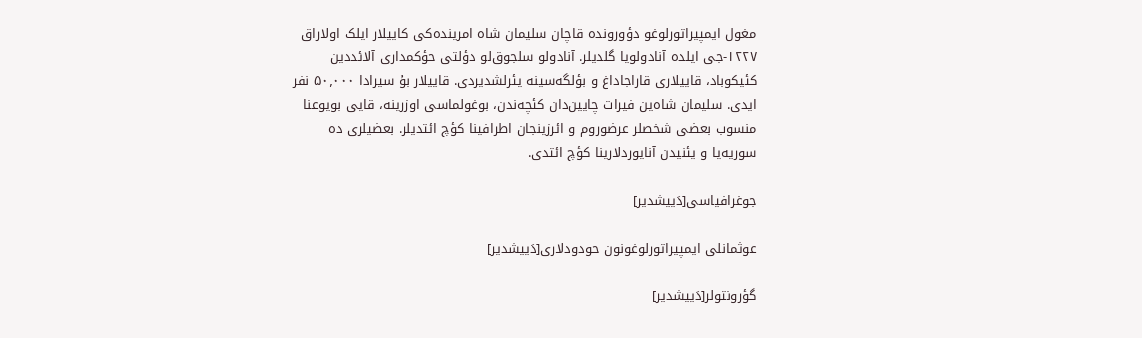مغول ایمپیراتورلوغو دؤورونده قاچان سلیمان شاه امرینده‌کی کاییلار ایلک اولاراق ۱۲۲۷-جی ایلده آنادولویا گلدیلر. آنادولو سلجوق‌لو دؤلتی حؤکمداری آلائددین کئیکوباد، قاییلاری قاراجاداغ و بؤلگه‌سینه یئرلشدیردی. قاییلار بۇ سیرادا ۵۰٫۰۰۰ نفر ایدی. سلیمان شاه‌ین فیرات چایین‌دان کئچه‌ندن، بوغولماسی اوزرینه، قایی بویوعنا منسوب بعضی شخصلر عرضوروم و ائرزینجان اطرافینا کؤچ ائتدیلر. بعضیلری ده سوریه‌یا و یئنیدن آنایوردلارینا کؤچ ائتدی.

جوغرافیاسی[دَییشدیر]

عوثمانلی ایمپیراتورلوغونون حودودلاری[دَییشدیر]

گؤرونتولر[دَییشدیر]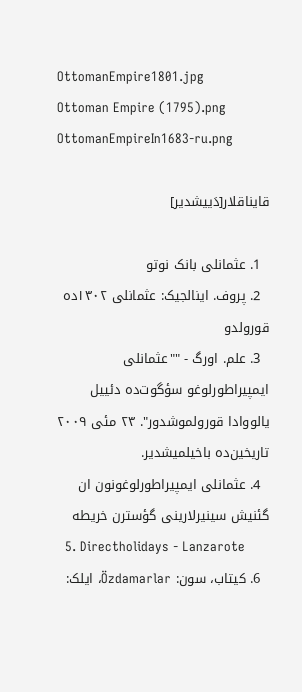OttomanEmpire1801.jpg
Ottoman Empire (1795).png
OttomanEmpireIn1683-ru.png

قایناقلار[دَییشدیر]

  1. عثمانلی بانک نوتو
  2. پروف. اینالجیک: عثمانلی ۱۳۰۲ده قورولدو
  3. علم. اورگ - ""عثمانلی ایمپیراطورلوغو سؤگوت‌ده دئییل یالووادا قورولموشدور". ۲۳ مئی ۲۰۰۹ تاریخین‌ده باخیلمیشدیر.
  4. عثمانلی ایمپیراطورلوغونون ان گئنیش سینیرلارینی گؤسترن خریطه
  5. Directholidays - Lanzarote
  6. کیتاب، سون: Özdamarlar، ایلک: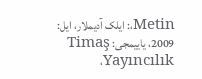Metin،: ایلک آدیملار، ایل: 2009، یاییمجی: Timaş Yayıncılık،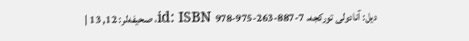دیل: آنادولی تورکجه، id: ISBN 978-975-263-887-7، صحیفه‌لر: 12, 13 |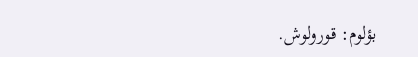بؤلوم: قورولوش.